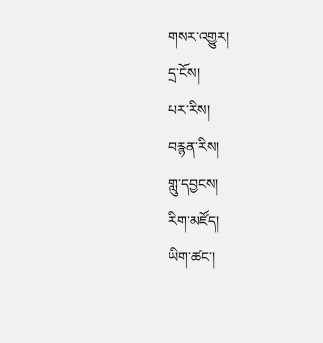གསར་འགྱུར།
དྲ་ངོས།
པར་རིས།
བརྙན་རིས།
གླུ་དབྱངས།
རིག་མཛོད།
ཡིག་ཚང་།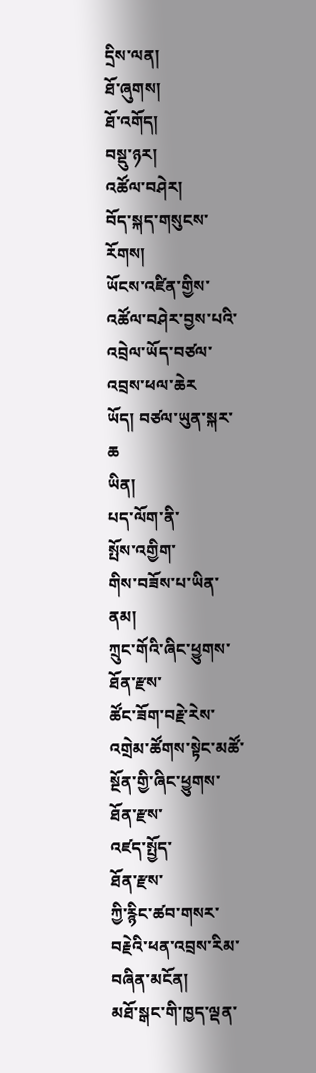དྲིས་ལན།
ཐོ་ཞུགས།
ཐོ་འགོད།
བསྡུ་ཉར།
འཚོལ་བཤེར།
བོད་སྐད་གསུངས་རོགས།
ཡོངས་འཛིན་གྱིས་འཚོལ་བཤེར་བྱས་པའི་འབྲེལ་ཡོད་བཙལ་འབྲས་ཕལ་ཆེར
ཡོད། བཙལ་ཡུན་སྐར་ཆ
ཡིན།
པད་ལོག་ནི་
སྤོས་འགྱིག་
གིས་བཟོས་པ་ཡིན་ནམ།
ཀྲུང་གོའི་ཞིང་ཕྱུགས་
ཐོན་རྫས་
ཚོང་ཟོག་བརྗེ་རེས་འགྲེམ་ཚོགས་སྟེང་མཚོ་སྔོན་གྱི་ཞིང་ཕྱུགས་
ཐོན་རྫས་
འཛད་སྤྱོད་
ཐོན་རྫས་
ཀྱི་རྙིང་ཚབ་གསར་བརྗེའི་ཕན་འབྲས་རིམ་བཞིན་མངོན།
མཐོ་སྒང་གི་ཁྱད་ལྡན་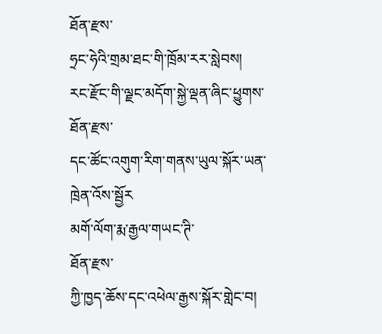ཐོན་རྫས་
ཧྲང་ཧེའི་གྲམ་ཐང་གི་ཁྲོམ་རར་སླེབས།
རང་རྫོང་གི་ལྗང་མདོག་སྐྱེ་ལྡན་ཞིང་ཕྱུགས་
ཐོན་རྫས་
དང་ཚོང་འགུག་རིག་གནས་ཡུལ་སྐོར་ཡན་ཁྲེན་འོས་སྦྱོར
མགོ་ལོག་རྨ་རྒྱལ་གཡང་ཊི་
ཐོན་རྫས་
ཀྱི་ཁྱད་ཆོས་དང་འཕེལ་རྒྱས་སྐོར་གླེང་བ།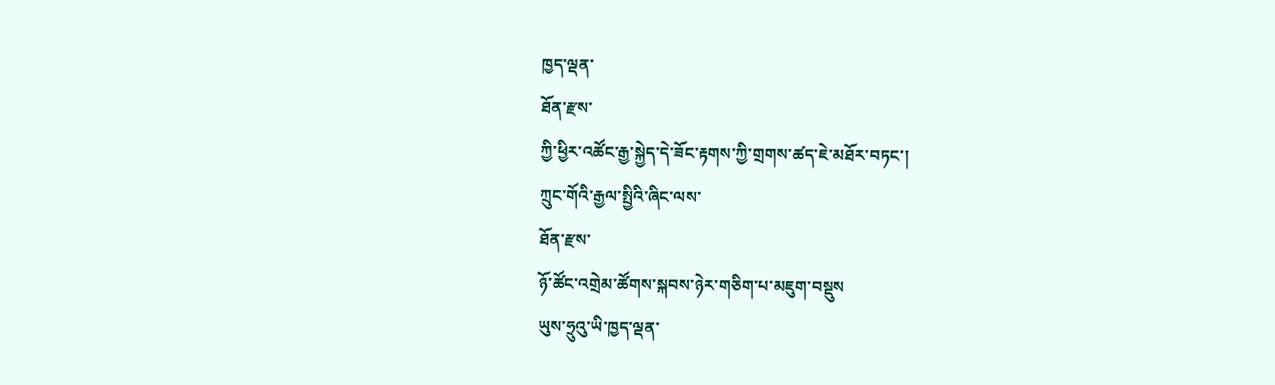ཁྱད་ལྡན་
ཐོན་རྫས་
ཀྱི་ཕྱིར་འཚོང་རྒྱ་སྐྱེད་དེ་ཟོང་རྟགས་ཀྱི་གྲགས་ཚད་ཇེ་མཐོར་བཏང་།
ཀྲུང་གོའི་རྒྱལ་སྤྱིའི་ཞིང་ལས་
ཐོན་རྫས་
ཉོ་ཚོང་འགྲེམ་ཚོགས་སྐབས་ཉེར་གཅིག་པ་མཇུག་བསྡུས
ཡུས་ཧྲུའུ་ཡི་ཁྱད་ལྡན་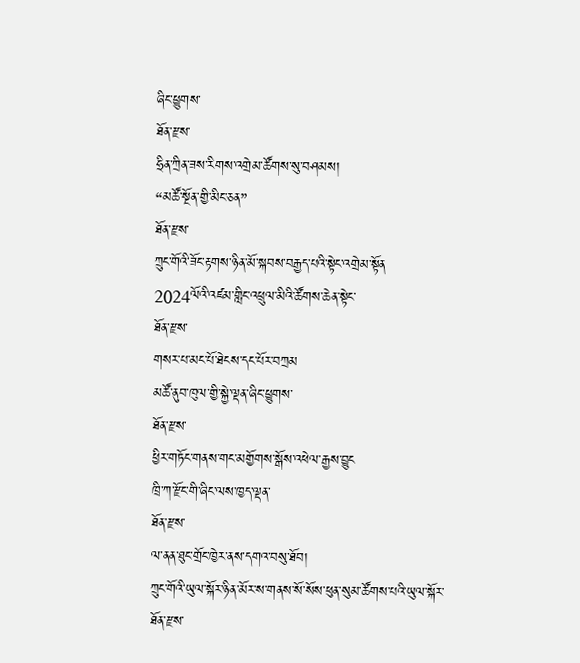ཞིང་ཕྱུགས་
ཐོན་རྫས་
ཧྲིན་ཀྲིན་ཟས་རིགས་འགྲེམ་ཚོགས་སུ་བཤམས།
“མཚོ་སྔོན་གྱི་མིང་ཅན”
ཐོན་རྫས་
ཀྲུང་གོའི་ཟོང་རྟགས་ཉིན་མོ་སྐབས་བརྒྱད་པའི་སྟེང་འགྲེམ་སྟོན
2024ལོའི་འཛམ་གླིང་འཕྲུལ་མིའི་ཚོགས་ཆེན་སྟེང་
ཐོན་རྫས་
གསར་པ་མང་པོ་ཐེངས་དང་པོར་བཀྲམ
མཚོ་ནུབ་ཁུལ་གྱི་སྐྱེ་ལྡན་ཞིང་ཕྱུགས་
ཐོན་རྫས་
ཕྱིར་གཏོང་གནས་གང་མགྱོགས་སྒོས་འཕེལ་རྒྱས་བྱུང
ཁྲི་ཀ་རྫོང་གི་ཞིང་ལས་ཁྱད་ལྡན་
ཐོན་རྫས་
ལ་ནན་ཐུང་གྲོང་ཁྱེར་ནས་དགའ་བསུ་ཐོབ།
ཀྲུང་གོའི་ཡུལ་སྐོར་ཉིན་མོར་ས་གནས་སོ་སོས་ཕུན་སུམ་ཚོགས་པའི་ཡུལ་སྐོར་
ཐོན་རྫས་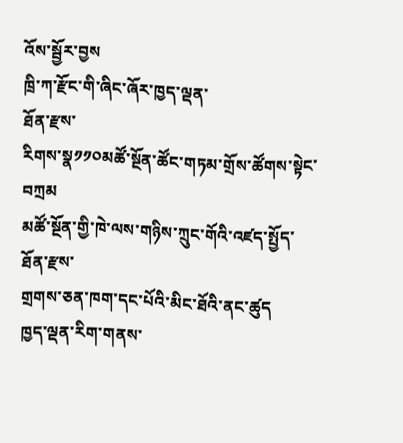འོས་སྦྱོར་བྱས
ཁྲི་ཀ་རྫོང་གི་ཞིང་ཞོར་ཁྱད་ལྡན་
ཐོན་རྫས་
རིགས་སྣ༡༡༠མཚོ་སྔོན་ཚོང་གཏམ་གྲོས་ཚོགས་སྟེང་བཀྲམ
མཚོ་སྔོན་གྱི་ཁེ་ལས་གཉིས་ཀྲུང་གོའི་འཛད་སྤྱོད་
ཐོན་རྫས་
གྲགས་ཅན་ཁག་དང་པོའི་མིང་ཐོའི་ནང་ཚུད
ཁྱད་ལྡན་རིག་གནས་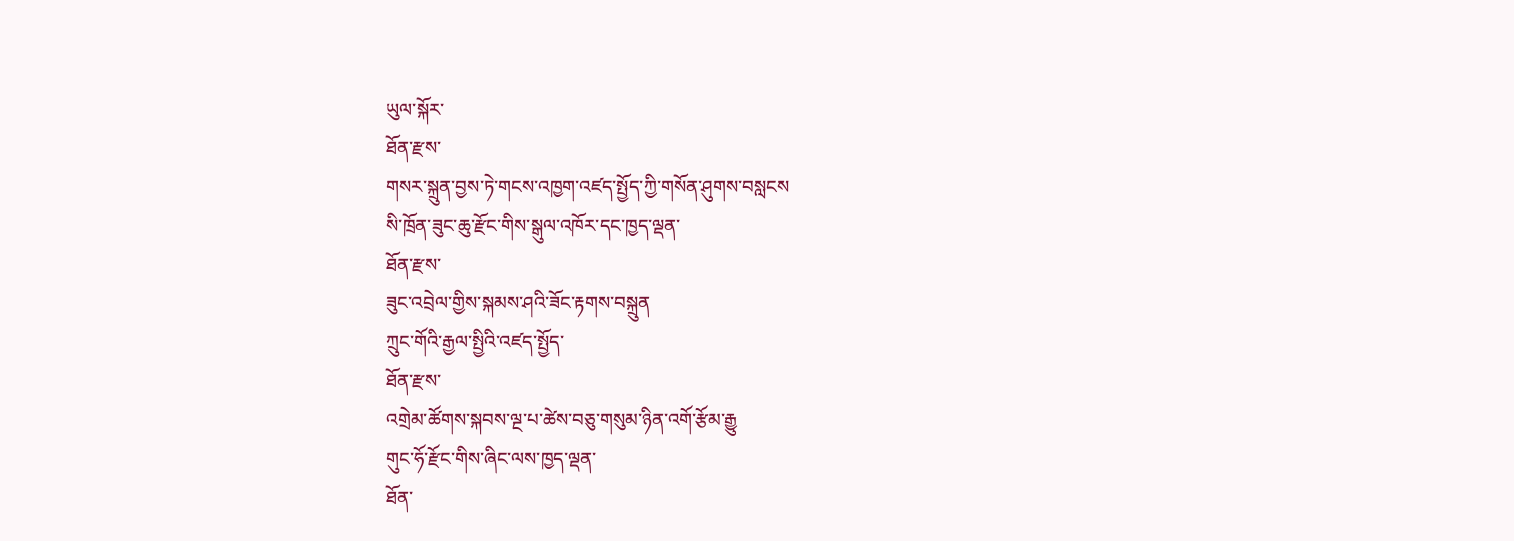ཡུལ་སྐོར་
ཐོན་རྫས་
གསར་སྐྲུན་བྱས་ཏེ་གངས་འཁྱག་འཛད་སྤྱོད་ཀྱི་གསོན་ཤུགས་བསླངས
སི་ཁྲོན་ཟུང་ཆུ་རྫོང་གིས་སྒུལ་འཁོར་དང་ཁྱད་ལྡན་
ཐོན་རྫས་
ཟུང་འབྲེལ་གྱིས་སྐམས་ཤའི་ཟོང་རྟགས་བསྐྲུན
ཀྲུང་གོའི་རྒྱལ་སྤྱིའི་འཛད་སྤྱོད་
ཐོན་རྫས་
འགྲེམ་ཚོགས་སྐབས་ལྔ་པ་ཚེས་བཅུ་གསུམ་ཉིན་འགོ་རྩོམ་རྒྱུ
གུང་ཧོ་རྫོང་གིས་ཞིང་ལས་ཁྱད་ལྡན་
ཐོན་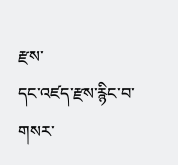རྫས་
དང་འཛད་རྫས་རྙིང་བ་གསར་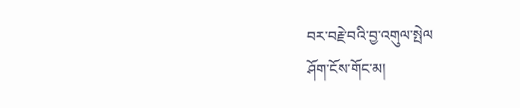བར་བརྗེ་བའི་བྱ་འགུལ་སྤེལ
ཤོག་ངོས་གོང་མ།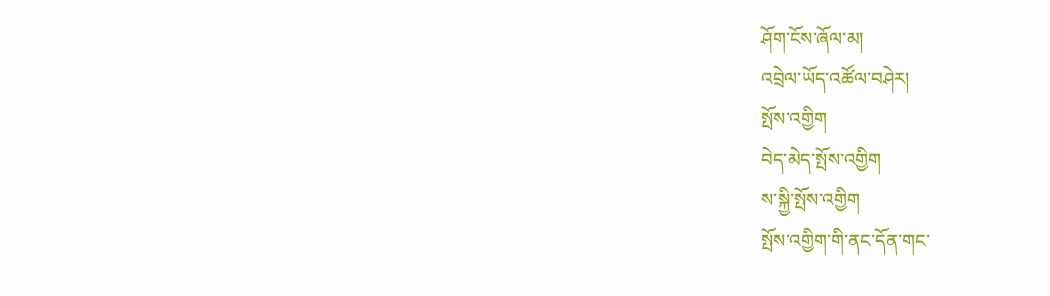ཤོག་ངོས་ཞོལ་མ།
འབྲེལ་ཡོད་འཚོལ་བཤེར།
སྤོས་འགྱིག
བེད་མེད་སྤོས་འགྱིག
ས་སྐྱི་སྤོས་འགྱིག
སྤོས་འགྱིག་གི་ནང་དོན་གང་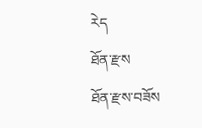རེད
ཐོན་རྫས
ཐོན་རྫས་བཟོས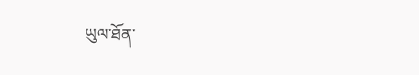ཡུལ་ཐོན་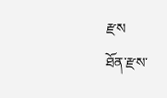རྫས
ཐོན་རྫས་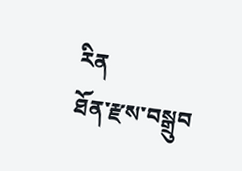རིན
ཐོན་རྫས་བསྒྲུབ